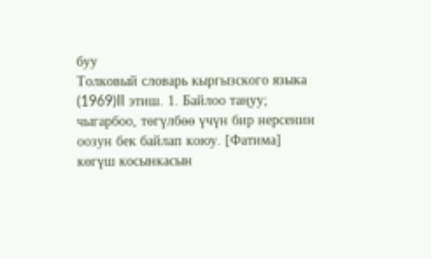буу
Толковый словарь кыргызского языка (1969)II этиш. 1. Байлоо таңуу; чыгарбоо, төгүлбөө үчүн бир нерсенин оозун бек байлап коюу. [Фатима] көгүш косынкасын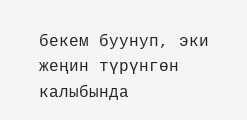бекем буунуп, эки жеңин түрүнгөн калыбында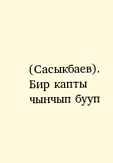(Сасыкбаев). Бир капты чынчып бууп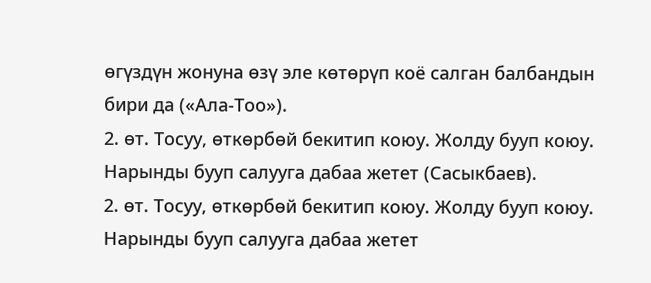өгүздүн жонуна өзү эле көтөрүп коё салган балбандын бири да («Ала-Тоо»).
2. өт. Тосуу, өткөрбөй бекитип коюу. Жолду бууп коюу. Нарынды бууп салууга дабаа жетет (Сасыкбаев).
2. өт. Тосуу, өткөрбөй бекитип коюу. Жолду бууп коюу. Нарынды бууп салууга дабаа жетет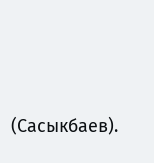(Сасыкбаев).